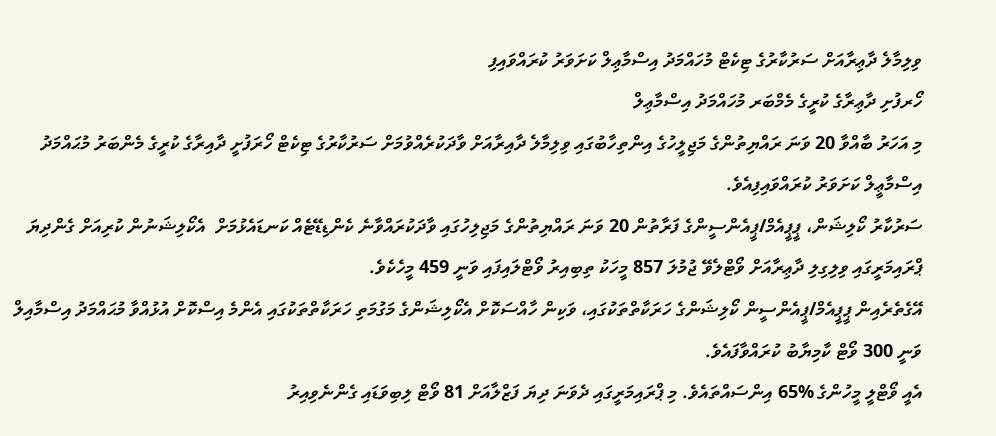ވިލިމާލެ ދާޢިރާއަށް ސަރުކާރުގެ ޓިކެޓް މުހައްމަދު އިސްމާޢިލް ކަށަވަރު ކުރައްވައިފި
ހޯރފުށި ދާޢިރާގެ ކުރީގެ މެމްބަރ މުހައްމަދު އިސްމާޢިލް
މި އަހަރު ބާއްވާ 20 ވަނަ ރައްޔިތުންގެ މަޖިލީހުގެ އިންތިހާބުގައި ވިލިމާލެ ދާއިރާއަށް ވާދަކުރެއްވުމަށް ސަރުކާރުގެ ޓިކެޓް ހޯރަފުށީ ދާއިރާގެ ކުރީގެ މެންބަރު މުޙައްމަދު އިސްމާޢީލް ކަށަވަރު ކުރައްވައިފިއެވެ.
ސަރުކާރު ކޯލިޝަން، ޕީޕީއެމް/ޕީއެންސީންގެ ފަރާތުން 20 ވަނަ ރައްޔިތުންގެ މަޖިލިހުގައި ވާދަކުރައްވާނެ ކެންޑިޑޭޓެއް ކަނޑައެޅުމަށް  އެކޯލިޝަނުން ކުރިއަށް ގެންދިޔަ ޕްރައިމަރީގައި ވިލިގިލި ދާޢިރާއަށް ވޯޓްލެވޭ ޖުމުލަ 857 މީހަކު ތިބިއިރު ވޯޓްލައިފައި ވަނީ 459 މީހެކެވެ.
އޭގެތެރެއިން ޕީޕީއެމް/ޕީއެންސީން ކޯލިޝަންގެ ހަރަކާތްތަކުގައި، ވަކިން ހާއްސަކޮށް އެކޯލިޝަންގެ މަގުމަތި ހަރަކާތްތަކުގައި އެންމެ އިސްކޮށް އުޅުއްވާ މުޙައްމަދު އިސްމާއިލް ވަނީ 300 ވޯޓް ކާމިޔާބު ކުރައްވާފައެވެ.
އެއީ ވޯޓްލީ މީހުންގެ %65 އިންސައްތައެވެ. މި ޕްރައިމަރީގައި ދެވަނަ ދިޔަ ފަޒްލާއަށް 81 ވޯޓް ލިބިވަޑައި ގެންނެވިއިރު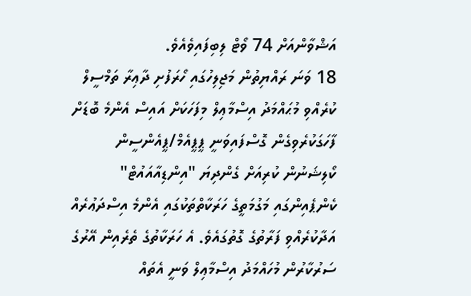އަޝްވާންއަށް 74 ވޯޓް ލިބިފައިވެއެވެ.
18 ވަނަ ރައްޔިތުން މަޖިލިހުގައި ހޯރަފުށި ދާޢިރާ ތަމްސީލް ކުރެއްވި މުޙައްމަދު އިސްމާޢިލް މިފަހަކަށް އައިސް އެންމެ ބޮޑަށް ފާހަގަކުރެވިގެން ގޮސްފައިވަނީ ޕީޕީއެމް/ޕީއެންސީން ކޯލިޝަނުން ކުރިއަށް ގެންދިޔަ "އިންޑިއާއައުޓް" ކެންޕެއިންގައި މަގުމަތީގެ ހަރަކާތްތަކުގައި އެންމެ އިސްދަޢުރެއް އަދާކުރެއްވި ފަރާތުގެ ގޮތުގައެވެ. އެ ހަރަކާތުގެ ތެރެއިން އޭރުގެ ސަރުކާރުން މުހައްމަދު އިސްމާޢިލް ވަނީ އެތައް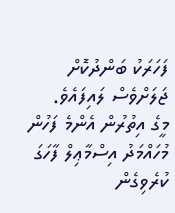ފަހަރަކު ބަންދުކޮށް ޖަލަށްވެސް ލައިފައެވެ.
މީގެ އިތުރުން އެންމެ ފަހުން މުހައްމަދު އިސްމާޢިލް ފާހަގަ ކުރެވިގެން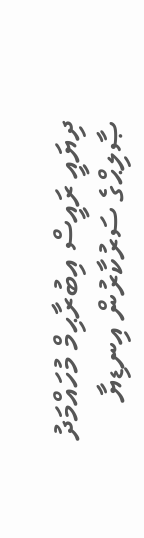ދިޔައީ ރައީސް އިބުރާޙިމް މުހައްމަދު ޞާލިޙްގެ ސަރުކާރުން އިނޑިޔާ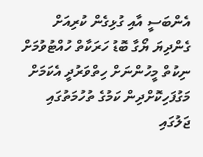އެންބަސީ އާއި ގުޅިގެން ކުރިއަށް ގެންދިޔަ ޔޯގާ ބޮޑު ހަރަކާތް ހުއްޓުވުމަށް ނިކުތް މީހުންނަށް ހިތްވަރުދީ އެކަމަށް މަގުފަހިކޮށްދިން ކަމުގެ ތުހުމަތުގައި ޖަލުގައި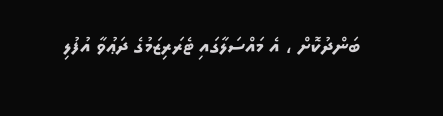ބަންދުކޮށް ، އެ މައްސަލާގައި ޓެރަރިޒަމުގެ ދަޢުވާ އުފުލި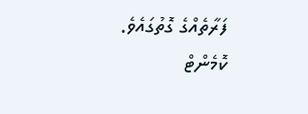ފަރާތެއްގެ ގޮތުގައެވެ.
ކޮމެންޓް